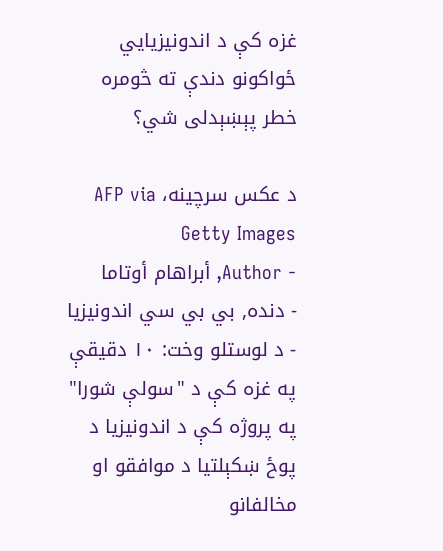غزه کې د اندونیزیايي ځواکونو دندې ته څومره خطر پېښېدلی شي؟

د عکس سرچینه، AFP via Getty Images
- Author, أبراهام أوتاما
- دنده, بي بي سي اندونيزيا
- د لوستلو وخت: ۱۰ دقیقې
په غزه کې د "سولې شورا" په پروژه کې د اندونیزیا د پوځ ښکېلتیا د موافقو او مخالفانو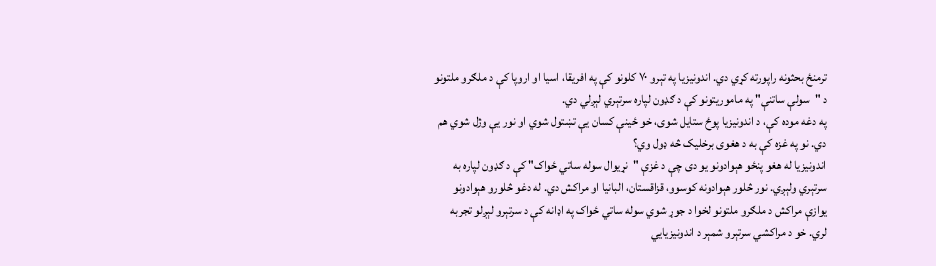ترمنځ بحثونه راپورته کړي دي. اندونیزیا په تېرو ۷۰ کلونو کې په افریقا، اسیا او اروپا کې د ملګرو ملتونو د "سولې ساتنې" په ماموریتونو کې د ګډون لپاره سرتېري لېږلي دي.
په دغه موده کې، د اندونیزیا پوځ ستایل شوی، خو ځینې کسان یې تښتول شوي او نور یې وژل شوي هم دي. نو په غزه کې به د هغوی برخلیک څه ډول وي؟
اندونیزیا له هغو پنځو هېوادونو یو دی چې د غزې "نړیوال سوله ساتي ځواک" کې د ګډون لپاره به سرتېري ولېږي. نور څلور هېوادونه کوسوو، قزاقستان، البانیا او مراکش دي. له دغو څلورو هېوادونو یوازې مراکش د ملګرو ملتونو لخوا د جوړ شوي سوله ساتي ځواک په اډانه کې د سرتېرو لېږلو تجربه لري. خو د مراکشي سرتېرو شمېر د اندونیزیايي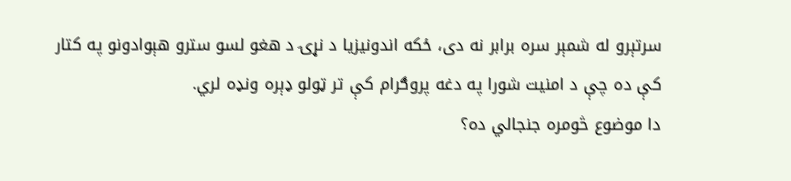سرتېرو له شمېر سره برابر نه دی، ځکه اندونیزیا د نړۍ د هغو لسو سترو هېوادونو په کتار کې ده چې د امنیت شورا په دغه پروګرام کې تر ټولو ډېره ونډه لري.
دا موضوع څومره جنجالي ده؟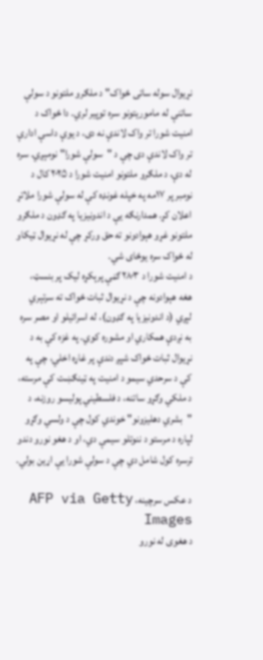نړیوال سوله ساتی ځواک" د ملګرو ملتونو د سولې ساتنې له ماموریتونو سره توپیر لري. دا ځواک د امنیت شورا تر واک لاندې نه دی، د یوې داسې ادارې تر واک لاندې دی چې د "سولې شورا" نومېږي. سره له دې، د ملګرو ملتونو امنیت شورا د ۲۰۲۵ کال د نومبر پر ۱۷مه په خپله غونډه کې له سولې شورا ملاتړ اعلان کړ. همدارنګه یې د اندونیزیا په ګډون د ملګرو ملتونو غړو هېوادونو ته حق ورکړ چې له نړیوال ټیکاو له ځواک سره یوځای شي.
د امنیت شورا د ۲۸۰۳ ګڼې پرېکړه لیک پر بنسټ، هغه هېوادونه چې د نړیوال ثبات ځواک ته سرتېري لېږي (د اندونیزیا په ګډون)، له اسرائیلو او مصر سره به نږدې همکاري او مشوره کوي. په غزه کې به د نړیوال ثبات ځواک شپږ دندې پر غاړه اخلي، چې په کې د سرحدي سیمو د امنیت په ټینګښت کې مرسته، د ملکي وګړو ساتنه، د فلسطیني پولیسو روزنه، د "بشري دهلیزونو" خوندي کول چې د ولسي وګړو لپاره د مرستو د ننوتلو سیمې دي، او د هغو نورو دندو ترسره کول شامل دي چې د سولې شورا یې اړین بولي.

د عکس سرچینه، AFP via Getty Images
د هغوی له نورو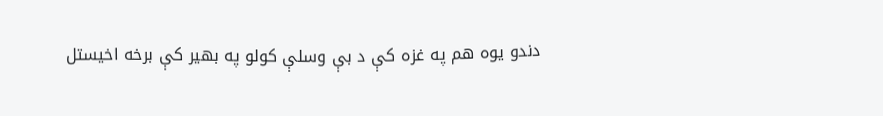دندو یوه هم په غزه کې د بې وسلې کولو په بهیر کې برخه اخیستل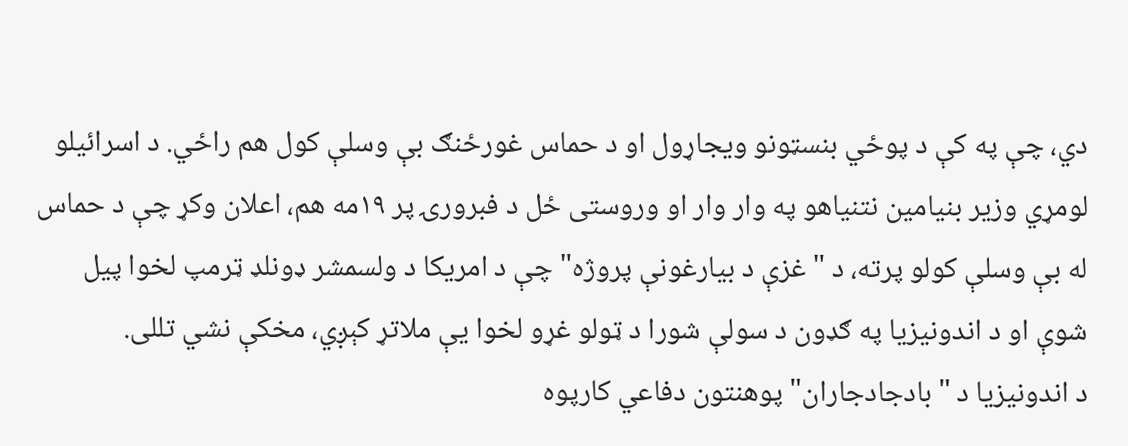دي، چې په کې د پوځي بنسټونو ویجاړول او د حماس غورځنګ بې وسلې کول هم راځي. د اسرائیلو لومړي وزیر بنیامین نتنیاهو په وار وار او وروستی ځل د فبرورۍ پر ۱۹مه هم، اعلان وکړ چې د حماس له بې وسلې کولو پرته، د "غزې د بیارغونې پروژه" چې د امریکا د ولسمشر ډونلډ ټرمپ لخوا پیل شوې او د اندونیزیا په ګډون د سولې شورا د ټولو غړو لخوا یې ملاتړ کېږي، مخکې نشي تللی.
د اندونیزیا د "بادجادجاران" پوهنتون دفاعي کارپوه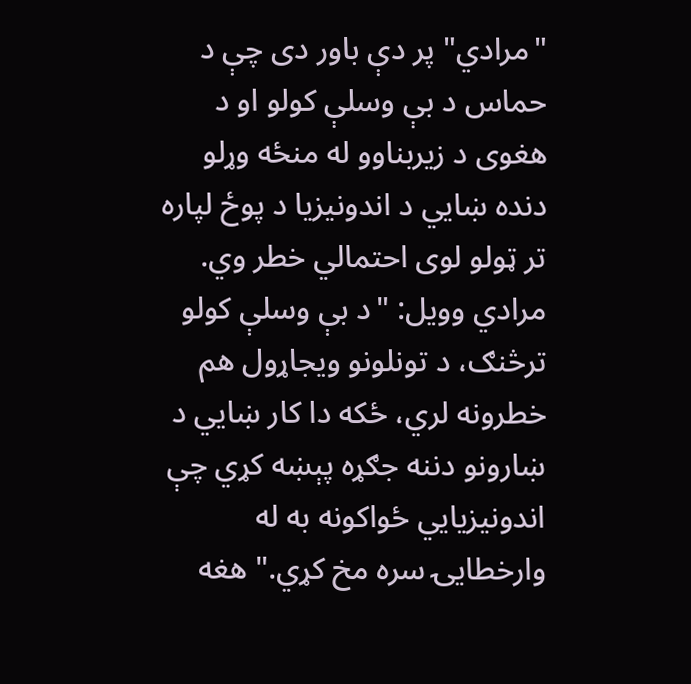"مرادي" پر دې باور دی چې د حماس د بې وسلې کولو او د هغوی د زیربناوو له منځه وړلو دنده ښايي د اندونیزیا د پوځ لپاره تر ټولو لوی احتمالي خطر وي. مرادي وویل: "د بې وسلې کولو ترڅنګ، د تونلونو ویجاړول هم خطرونه لري، ځکه دا کار ښايي د ښارونو دننه جګړه پېښه کړي چې اندونیزیايي ځواکونه به له وارخطایۍ سره مخ کړي." هغه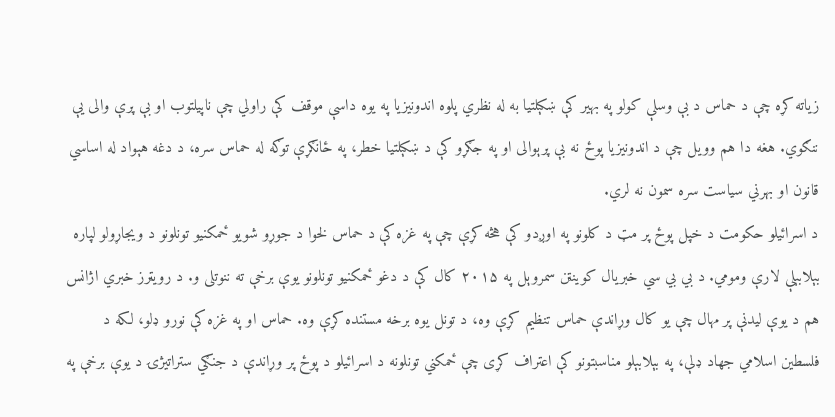زیاته کړه چې د حماس د بې وسلې کولو په بهیر کې ښکېلتیا به له نظري پلوه اندونیزیا په یوه داسې موقف کې راولي چې ناپیلتوب او بې پرې والی یې ننګوي. هغه دا هم وویل چې د اندونیزیا پوځ نه بې پرېوالی او په جګړو کې د ښکېلتیا خطر، په ځانګړې توګه له حماس سره، د دغه هېواد له اساسي قانون او بهرني سیاست سره سمون نه لري.
د اسرائیلو حکومت د خپل پوځ پر مټ د کلونو په اوږدو کې هڅه کړې چې په غزه کې د حماس لخوا د جوړو شویو ځمکنيو تونلونو د ویجاړولو لپاره بېلابېلې لارې ومومي. د بي بي سي خبریال کوینټن سمروېل په ۲۰۱۵ کال کې د دغو ځمکنيو تونلونو یوې برخې ته ننوتلی و. د رویټرز خبري اژانس هم د یوې لیدنې پر مهال چې یو کال وړاندې حماس تنظیم کړې وه، د تونل یوه برخه مستنده کړې وه. حماس او په غزه کې نورو ډلو، لکه د فلسطین اسلامي جهاد ډلې، په بېلابېلو مناسبتونو کې اعتراف کړی چې ځمکني تونلونه د اسرائیلو د پوځ پر وړاندې د جنګي ستراتیژۍ د یوې برخې په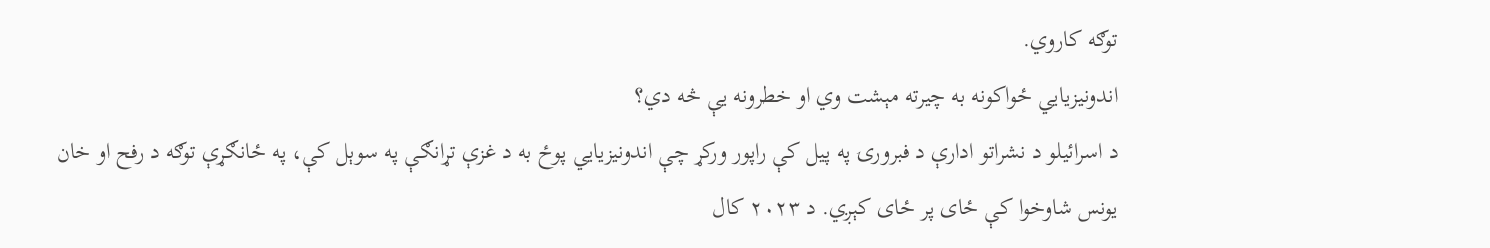توګه کاروي.
اندونیزیايي ځواکونه به چیرته مېشت وي او خطرونه یې څه دي؟
د اسرائیلو د نشراتو ادارې د فبرورۍ په پیل کې راپور ورکړ چې اندونیزیايي پوځ به د غزې تړانګې په سوېل کې، په ځانګړې توګه د رفح او خان یونس شاوخوا کې ځای پر ځای کېږي. د ۲۰۲۳ کال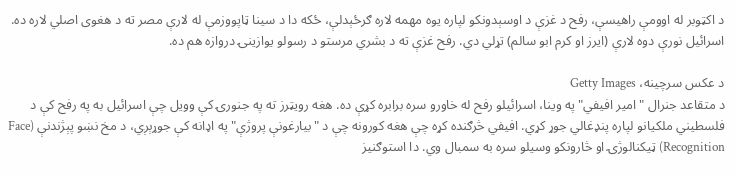د اکټوبر له اوومې راهیسې، رفح د غزې د اوسېدونکو لپاره یوه مهمه لاره ګرځېدلې، ځکه دا د سینا ټاپووزمې له لارې مصر ته د هغوی اصلي لاره ده. اسرائیل نورې دوه لارې (ایرز او کرم ابو سالم) تړلي دي. رفح غزې ته د بشري مرستو د رسولو یوازینۍ دروازه هم ده.

د عکس سرچینه، Getty Images
د متقاعد جنرال "امیر افیفي" په وینا، اسرائیلو رفح له خاورو سره برابره کړې ده. هغه رویټرز ته په جنورۍ کې وویل چې اسرائیل به په رفح کې د فلسطیني ملکیانو لپاره پنډغالي جوړ کړي. افیفي څرګنده کړه چې هغه کورونه چې د "بیارغونې پروژې" په اډانه کې جوړېږي، د مخ نښو پېژندنې (Face Recognition) ټیکنالوژۍ او څارونکو وسیلو سره به سمبال وي. دا استوګنیز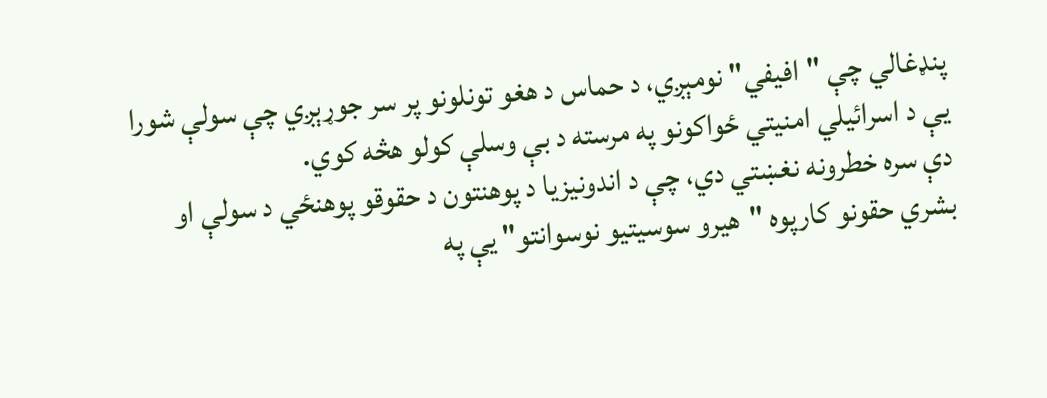پنډغالي چې "افیفي" نومېږي، د حماس د هغو تونلونو پر سر جوړېږي چې سولې شورا یې د اسرائیلي امنیتي ځواکونو په مرسته د بې وسلې کولو هڅه کوي.
دې سره خطرونه نغښتي دي، چې د اندونیزیا د پوهنتون د حقوقو پوهنځي د سولې او بشري حقونو کارپوه "هیرو سوسیتیو نوسوانتو" یې په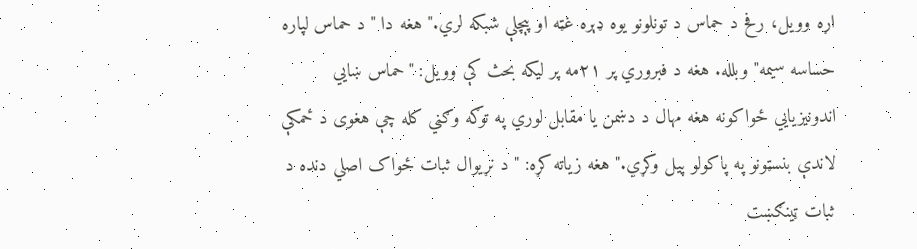اړه وویل، رفح د حماس د تونلونو یوه ډېره غټه او پېچلې شبکه لري." هغه دا "د حماس لپاره حساسه سیمه" وبلله. هغه د فبروري پر ۲۱مه پر لیکه بحث کې وویل: "حماس ښايي اندونیزیايي ځواکونه هغه مهال د دښمن یا مقابل لوري په توګه وګڼي کله چې هغوی د ځمکې لاندې بنسټونو په پاکولو پیل وکړي." هغه زیاته کړه: "د نړیوال ثبات ځواک اصلي دنده د ثبات ټینګښت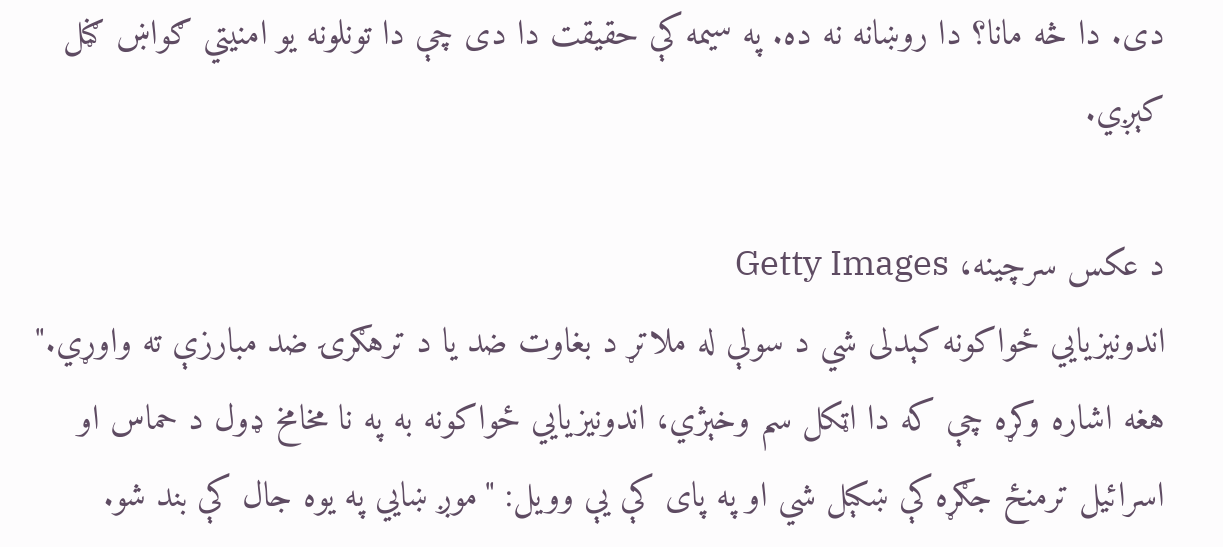دی. دا څه مانا؟ دا روښانه نه ده. په سیمه کې حقیقت دا دی چې دا تونلونه یو امنیتي ګواښ ګڼل کېږي.

د عکس سرچینه، Getty Images
اندونیزیايي ځواکونه کېدلی شي د سولې له ملاتړ د بغاوت ضد یا د ترهګرۍ ضد مبارزې ته واوړي." هغه اشاره وکړه چې که دا اټکل سم وخېژي، اندونیزیايي ځواکونه به په نا مخامخ ډول د حماس او اسرائیل ترمنځ جګړه کې ښکېل شي او په پای کې یې وویل: "موږ ښايي په یوه جال کې بند شو.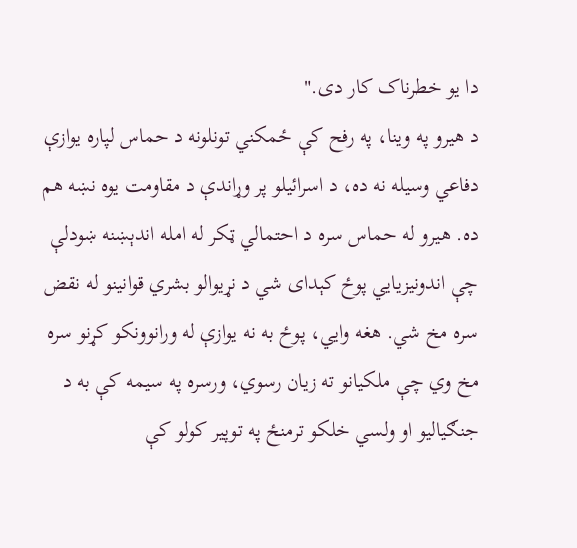دا یو خطرناک کار دی."
د هیرو په وینا، په رفح کې ځمکني تونلونه د حماس لپاره یوازې دفاعي وسیله نه ده، د اسرائیلو پر وړاندې د مقاومت یوه نښه هم ده. هیرو له حماس سره د احتمالي ټکر له امله اندېښنه ښودلې چې اندونیزیايي پوځ کېدای شي د نړیوالو بشري قوانینو له نقض سره مخ شي. هغه وايي، پوځ به نه یوازې له ورانوونکو کړنو سره مخ وي چې ملکیانو ته زیان رسوي، ورسره په سیمه کې به د جنګیالیو او ولسي خلکو ترمنځ په توپیر کولو کې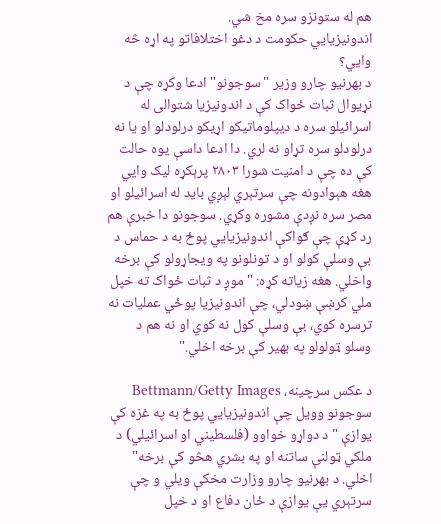هم له ستونزو سره مخ شي.
اندونیزیايي حکومت د دغو اختلافاتو په اړه څه وايي؟
د بهرنیو چارو وزیر "سوجونو" ادعا وکړه چې د نړیوال ثبات ځواک کې د اندونیزیا شتوالی له اسرائیلو سره د دیپلوماتیکو اړیکو درلودلو او یا نه درلودلو سره تړاو نه لري. دا ادعا داسې یوه حالت کې ده چې د امنیت شورا ۲۸۰۳ پرېکړه لیک وايي هغه هېوادونه چې سرتېري لېږي باید له اسرائیلو او مصر سره نږدې مشوره وکړي. سوجونو دا خبرې هم رد کړې چې ګواکې اندونیزیايي پوځ به د حماس د بې وسلې کولو او د تونلونو په ویجاړولو کې برخه واخلي. هغه زیاته کړه: "موږ د ثبات ځواک ته خپل ملي کرښې ښودلي، چې اندونیزیا پوځي عملیات نه ترسره کوي، بې وسلې کول نه کوي او نه هم د وسلو ټولولو په بهیر کې برخه اخلي."

د عکس سرچینه، Bettmann/Getty Images
سوجونو وویل چې اندونیزیايي پوځ به په غزه کې یوازې "د دواړو خواوو (فلسطیني او اسرائیلي) د ملکي ټولنې ساتنه او په بشري هڅو کې برخه" اخلي. د بهرنیو چارو وزارت مخکې ویلي و چې سرتېري یې یوازې د ځان دفاع او د خپل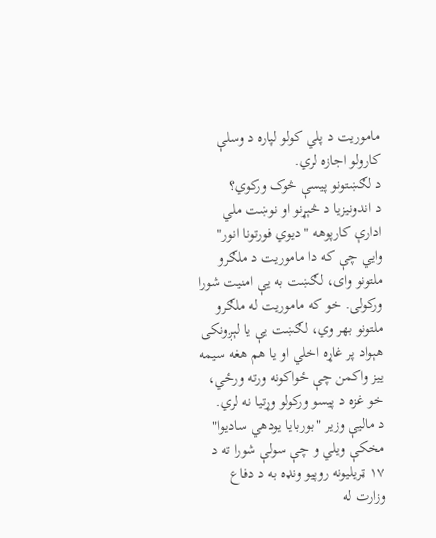ماموریت د پلي کولو لپاره د وسلې کارولو اجازه لري.
د لګښتونو پيسې څوک ورکوي؟
د اندونیزیا د څېړنو او نوښت ملي ادارې کارپوهه "دیوي فورتونا انور" وايي چې که دا ماموریت د ملګرو ملتونو وای، لګښت به یې امنیت شورا ورکولی. خو که ماموریت له ملګرو ملتونو بهر وي، لګښت یې یا لېږونکی هېواد پر غاړه اخلي او یا هم هغه سیمه ییز واکمن چې ځواکونه ورته ورځي، خو غزه د پيسو ورکولو وړتیا نه لري.
د مالیې وزیر "بوربایا یودهي سادیوا" مخکې ویلي و چې سولې شورا ته د ۱۷ ټریلیونه روپیو ونډه به د دفاع وزارت له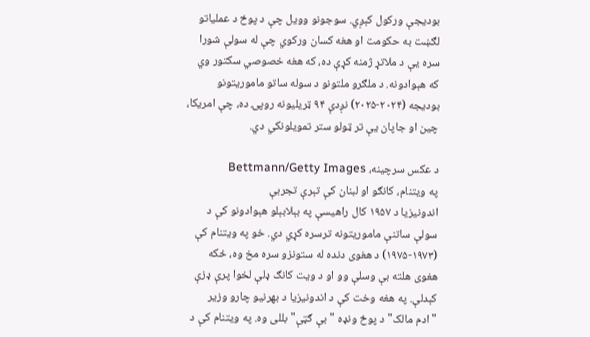بودیجې ورکول کېږي. سوجونو وویل چې د پوځ د عملیاتو لګښت به حکومت او هغه کسان ورکوي چې له سولې شورا سره یې د ملاتړ ژمنه کړې ده، که هغه خصوصي سکتور وي که هېوادونه. د ملګرو ملتونو د سوله ساتو ماموریتونو بودیجه (۲۰۲۴-۲۰۲۵) نږدې ۹۴ ټریلیونه روپۍ ده، چې امریکا، چین او جاپان یې تر ټولو ستر تمویلونکي دي.

د عکس سرچینه، Bettmann/Getty Images
په ویتنام، کانګو او لبنان کې تېرې تجربې
اندونیزیا د ۱۹۵۷ کال راهیسې په بېلابېلو هېوادونو کې د سولې ساتنې ماموریتونه ترسره کړي دي. خو په ویتنام کې (۱۹۷۳-۱۹۷۵) د هغوی دنده له ستونزو سره مخ وه، ځکه هغوی هلته بې وسلې وو او د ویت کانګ ډلې لخوا پرې ډزې کېدلې. په هغه وخت کې د اندونیزیا د بهرنیو چارو وزیر "ادم مالک" د پوځ ونډه "بې ګټې" بللی وه. په ویتنام کې د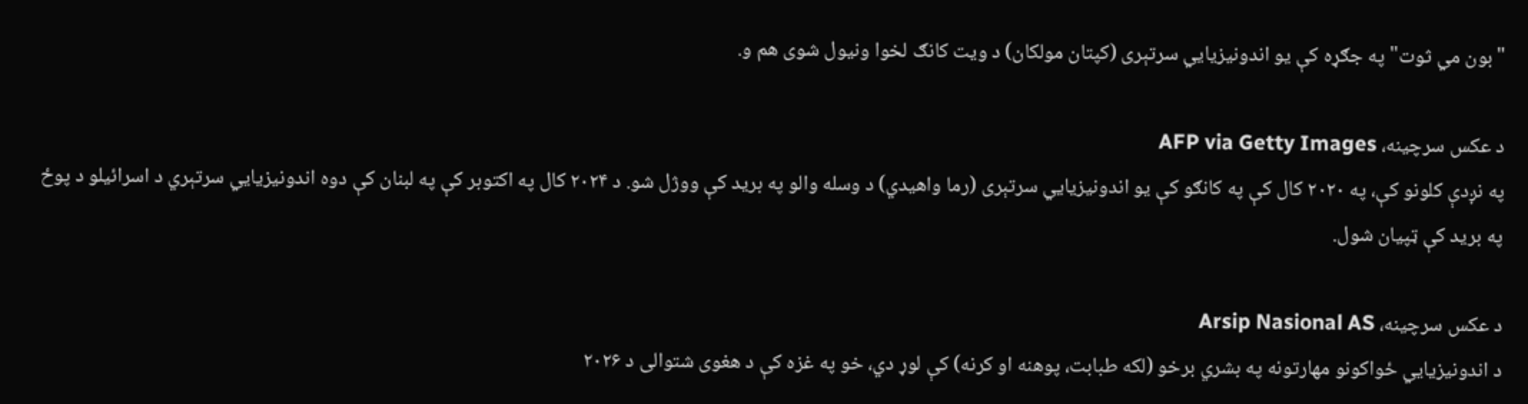"بون مي ثوت" په جګړه کې یو اندونیزیايي سرتېری (کپتان مولکان) د ویت کانګ لخوا ونیول شوی هم و.

د عکس سرچینه، AFP via Getty Images
په نږدې کلونو کې، په ۲۰۲۰ کال کې په کانګو کې یو اندونیزیايي سرتېری (رما واهیدي) د وسله والو په برید کې ووژل شو. د ۲۰۲۴ کال په اکتوبر کې په لبنان کې دوه اندونیزیايي سرتېري د اسرائیلو د پوځ په برید کې ټپیان شول.

د عکس سرچینه، Arsip Nasional AS
د اندونیزیايي ځواکونو مهارتونه په بشري برخو (لکه طبابت، پوهنه او کرنه) کې لوړ دي، خو په غزه کې د هغوی شتوالی د ۲۰۲۶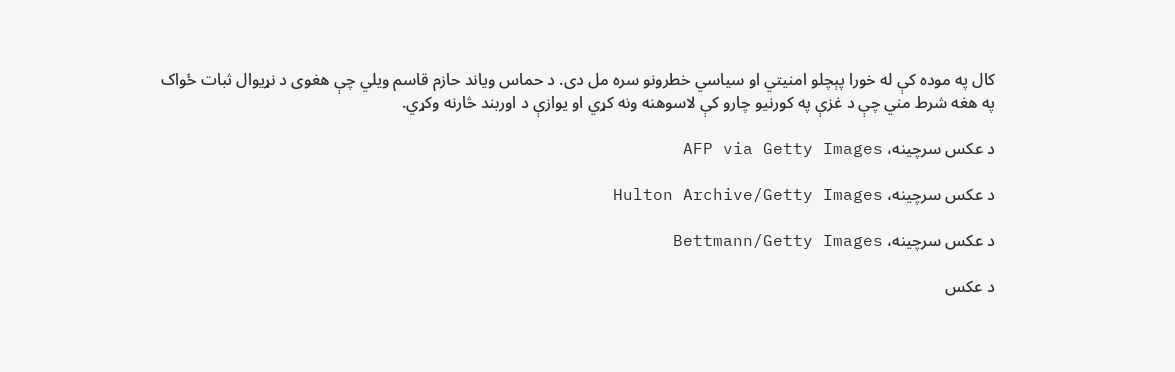کال په موده کې له خورا پېچلو امنیتي او سیاسي خطرونو سره مل دی. د حماس ویاند حازم قاسم ویلي چې هغوی د نړیوال ثبات ځواک په هغه شرط مني چې د غزې په کورنیو چارو کې لاسوهنه ونه کړي او یوازې د اوربند څارنه وکړي.

د عکس سرچینه، AFP via Getty Images

د عکس سرچینه، Hulton Archive/Getty Images

د عکس سرچینه، Bettmann/Getty Images

د عکس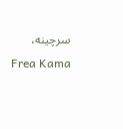سرچینه، Frea Kama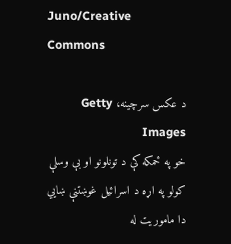Juno/Creative Commons

د عکس سرچینه، Getty Images
خو په ځمکه کې د تونلونو او بې وسلې کولو په اړه د اسرائیل غوښتنې ښايي دا ماموریت له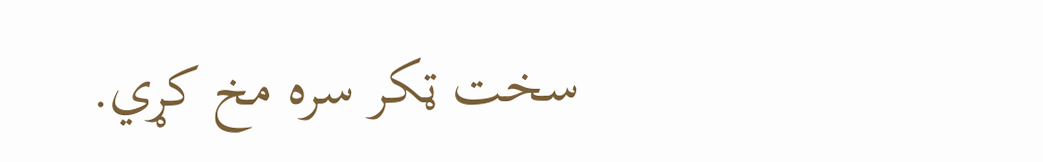سخت ټکر سره مخ کړي.